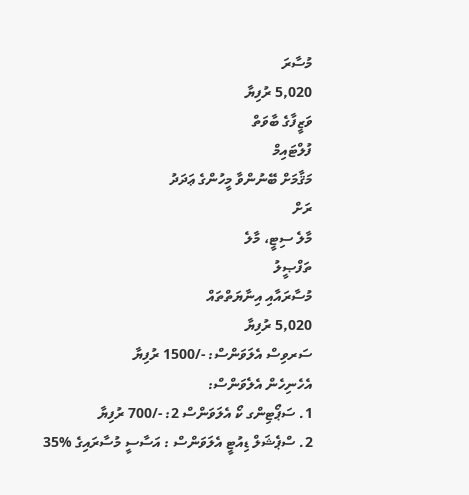މުސާރަ
5,020 ރުފިޔާ
ވަޒީފާގެ ބާވަތް
ފުލްޓައިމް
މަޤާމަށް ބޭނުންވާ މީހުންގެ ޢަދަދު
ރަށް
މާލެ ސިޓީ، މާލެ
ތަފްޞީލު
މުސާރައާއި އިނާޔަތްތައް
5,020 ރުފިޔާ
ސަރވިސް އެލަވަންސް: -/1500 ރުފިޔާ
އެހެނިހެން އެލެވަންސް:
1. ސަޕޯޓިންގ ކޯ އެލަވަންސް 2: -/700 ރުފިޔާ
2. ސްޕެޝަލް ޑިއުޓީ އެލަވަންސް : އަސާސީ މުސާރައިގެ %35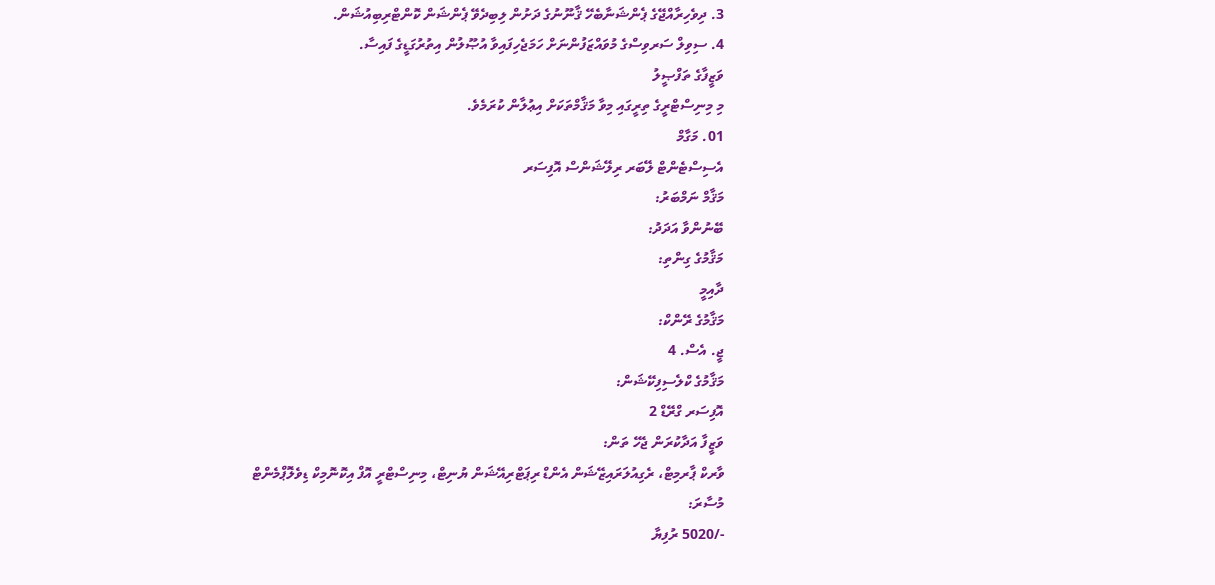3. ދިވެހިރާއްޖޭގެ ޕެންޝަނާބެހޭ ޤާނޫނުގެ ދަށުން ލިބިދެވޭ ޕެންޝަން ކޮންޓްރިބިއުޝަން.
4. ސިވިލް ސަރވިސްގެ މުވައްޒަފުންނަށް ހަމަޖެހިފައިވާ އުޞޫލުން އިތުރުގަޑީގެ ފައިސާ.
ވަޒީފާގެ ތަފްޞީލު
މި މިނިސްޓްރީގެ ތިރީގައި މިވާ މަޤާމްތަކަށް އިޢުލާން ކުރަމެވެ.
01. މަގާމް
އެސިސްޓެންޓް ލޭބަރ ރިލޭޝަންސް އޮފިސަރ
މަޤާމް ނަމްބަރު:
ބޭނުންވާ އަދަދު:
މަޤާމުގެ ގިންތި:
ދާއިމީ
މަޤާމުގެ ރޭންކް:
ޖީ. އެސް. 4
މަޤާމުގެ ކްލެސިފިކޭޝަން:
އޮފިސަރ ގްރޭޑް 2
ވަޒީފާ އަދާކުރަން ޖެހޭ ތަން:
ވާރކް ޕާރމިޓް، ރެގިއުލަރައިޒޭޝަން އެންޑް ރިޕަޓްރިއޭޝަން ޔުނިޓް، މިނިސްޓްރީ އޮފް އިކޮނޮމިކް ޑިވެލޮޕްމެންޓް
މުސާރަ:
-/5020 ރުފިޔާ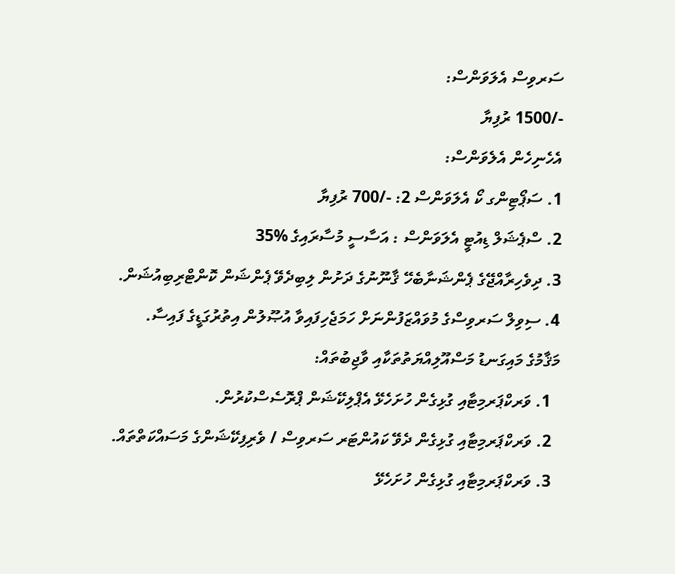ސަރވިސް އެލަވަންސް:
-/1500 ރުފިޔާ
އެހެނިހެން އެލެވަންސް:
1. ސަޕޯޓިންގ ކޯ އެލަވަންސް 2: -/700 ރުފިޔާ
2. ސްޕެޝަލް ޑިއުޓީ އެލަވަންސް : އަސާސީ މުސާރައިގެ %35
3. ދިވެހިރާއްޖޭގެ ޕެންޝަނާބެހޭ ޤާނޫނުގެ ދަށުން ލިބިދެވޭ ޕެންޝަން ކޮންޓްރިބިއުޝަން.
4. ސިވިލް ސަރވިސްގެ މުވައްޒަފުންނަށް ހަމަޖެހިފައިވާ އުޞޫލުން އިތުރުގަޑީގެ ފައިސާ.
މަޤާމުގެ މައިގަނޑު މަސްއޫލިއްޔަތުތަކާއި ވާޖިބުތައް:
  1. ވަރކްޕަރމިޓާއި ގުޅިގެން ހުށަހެޅޭ އެޕްލިކޭޝަން ޕްރޮސެސްކުރުން.
  2. ވަރކްޕަރމިޓާއި ގުޅިގެން ދެވޭ ކައުންޓަރ ސަރވިސް / ވެރިފިކޭޝަންގެ މަސައްކަތްތައް.
  3. ވަރކްޕަރމިޓާއި ގުޅިގެން ހުށަހެޅޭ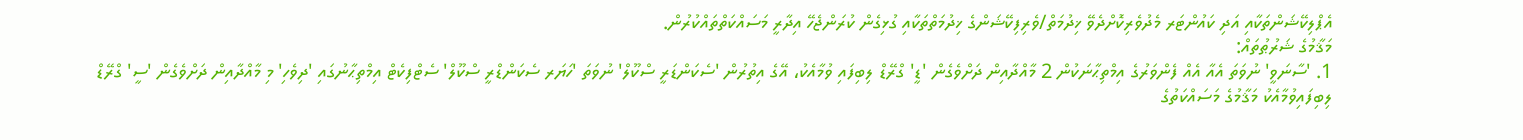އެޕްލިކޭޝަންތަކާއި އަދި ކައުންޓަރ މެދުވެރިކޮށްދެވޭ ޚިދުމަތް/ވެރިފިކޭޝަންގެ ޚިދުމަތްތަކާއި ގުޅިގެން ކުރަންޖެހޭ އިދާރީ މަސައްކަތްތައްކުރުން.
މަޤާމުގެ ޝަރުޠުތައް:
1. 'ސާނަވީ' ނުވަތަ އެއާ އެއް ފެންވަރުގެ އިމްތިޙާނަކުން 2 މާއްދާއިން ދަށްވެގެން 'ޑީ' ގްރޭޑް ލިބިފައި ވުމާއެކު، އޭގެ އިތުރުން 'ސެކަންޑަރީ ސްކޫލް' ނުވަތަ 'ހަޔަރ ސެކަންޑްރީ ސްކޫލް' ސެޓްފިކެޓް އިމްތިޙާނުގައި 'ދިވެހި' މި މާއްދާއިން ދަށްވެގެން 'ސީ' ގްރޭޑް ލިބިފައިވުމާއެކު މަޤާމުގެ މަސައްކަތުގެ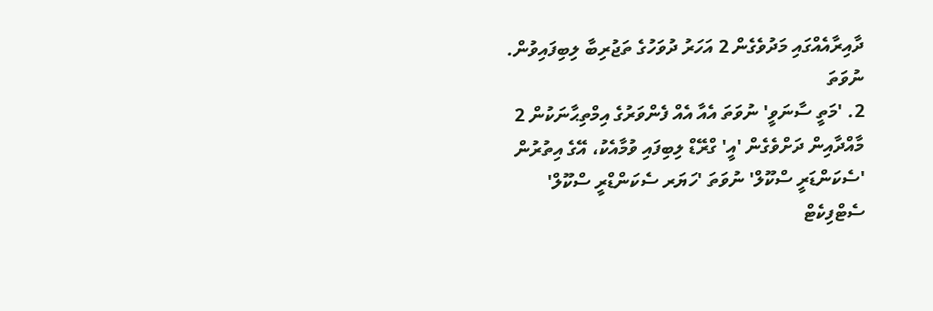ދާއިރާއެއްގައި މަދުވެގެން 2 އަހަރު ދުވަހުގެ ތަޖުރިބާ ލިބިފައިވުން.
ނުވަތަ
2. 'މަތީ ސާނަވީ' ނުވަތަ އެއާ އެއް ފެންވަރުގެ އިމްތިޙާނަކުން 2 މާއްދާއިން ދަށްވެގެން 'އީ' ގްރޭޑް ލިބިފައި ވުމާއެކު، އޭގެ އިތުރުން 'ސެކަންޑަރީ ސްކޫލް' ނުވަތަ 'ހަޔަރ ސެކަންޑްރީ ސްކޫލް' ސެޓްފިކެޓް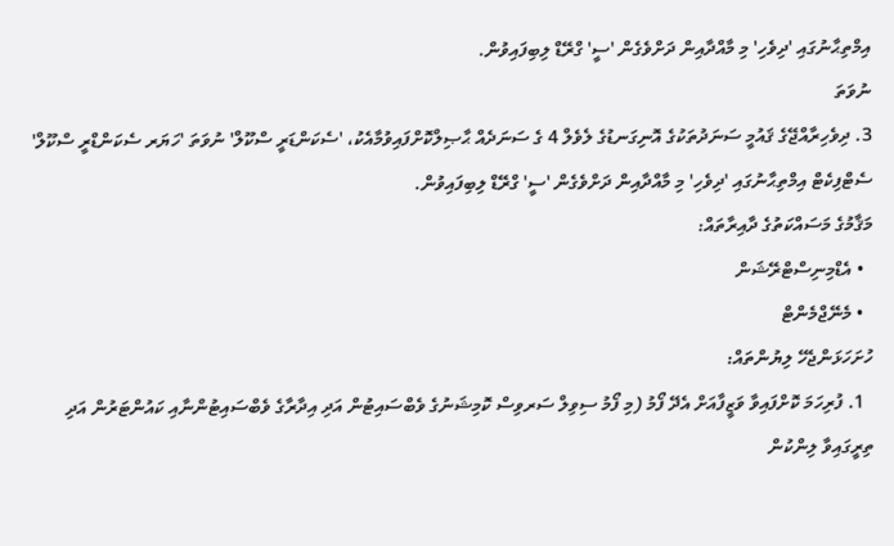އިމްތިޙާނުގައި 'ދިވެހި' މި މާއްދާއިން ދަށްވެގެން 'ސީ' ގްރޭޑް ލިބިފައިވުން.
ނުވަތަ
3. ދިވެހިރާއްޖޭގެ ޤައުމީ ސަނަދުތަކުގެ އޮނިގަނޑުގެ ލެވެލް 4 ގެ ސަނަދެއް ޙާޞިލްކޮށްފައިވުމާއެކު، 'ސެކަންޑަރީ ސްކޫލް' ނުވަތަ 'ހަޔަރ ސެކަންޑްރީ ސްކޫލް' ސެޓްފިކެޓް އިމްތިޙާނުގައި 'ދިވެހި' މި މާއްދާއިން ދަށްވެގެން 'ސީ' ގްރޭޑް ލިބިފައިވުން.
މަޤާމުގެ މަސައްކަތުގެ ދާއިރާތައް:
  • އެޑްމިނިސްޓްރޭޝަން
  • މެނޭޖްމެންޓް
ހުށަހަޅަންޖެހޭ ލިޔުންތައް:
  1. ފުރިހަމަ ކޮށްފައިވާ ވަޒީފާއަށް އެދޭ ފޯމު (މި ފޯމު ސިވިލް ސަރވިސް ކޮމިޝަނުގެ ވެބްސައިޓުން އަދި އިދާރާގެ ވެބްސައިޓުންނާއި ކައުންޓަރުން އަދި ތިރީގައިވާ ލިންކުން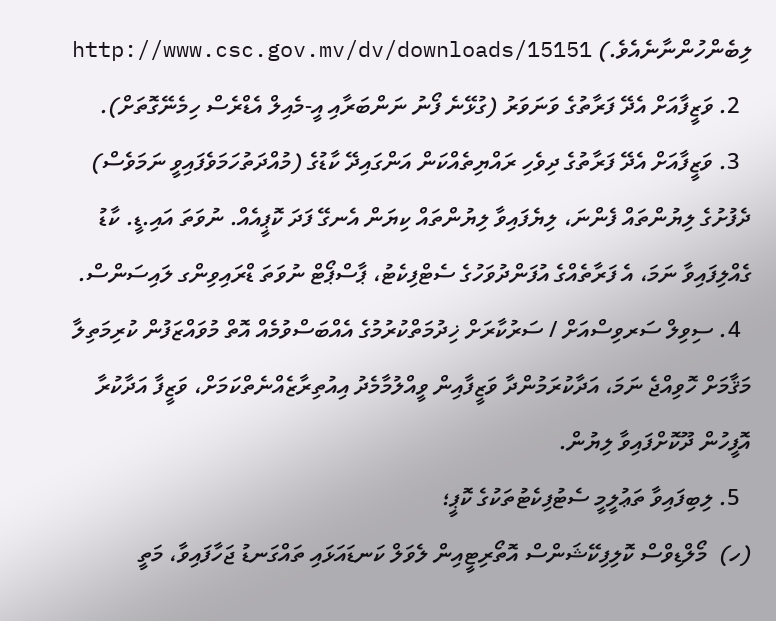ލިބެންހުންނާނެއެވެ.) http://www.csc.gov.mv/dv/downloads/15151
  2. ވަޒީފާއަށް އެދޭ ފަރާތުގެ ވަނަވަރު (ގުޅޭނެ ފޯނު ނަންބަރާއި އީ-މެއިލް އެޑްރެސް ހިމެނޭގޮތަށް).
  3. ވަޒީފާއަށް އެދޭ ފަރާތުގެ ދިވެހި ރައްޔިތެއްކަން އަންގައިދޭ ކާޑުގެ (މުއްދަތުހަމަވެފައިވީ ނަމަވެސް) ދެފުށުގެ ލިޔުންތައް ފެންނަ، ލިޔެފައިވާ ލިޔުންތައް ކިޔަން އެނގޭ ފަދަ ކޮޕީއެއް. ނުވަތަ އައި.ޑީ. ކާޑު ގެއްލިފައިވާ ނަމަ، އެ ފަރާތެއްގެ އުފަންދުވަހުގެ ސެޓްފިކެޓު، ޕާސްޕޯޓް ނުވަތަ ޑްރައިވިންގ ލައިސަންސް.
  4. ސިވިލް ސަރވިސްއަށް / ސަރުކާރަށް ޚިދުމަތްކުރުމުގެ އެއްބަސްވުމެއް އޮތް މުވައްޒަފުން ކުރިމަތިލާ މަޤާމަށް ހޮވިއްޖެ ނަމަ، އަދާކުރަމުންދާ ވަޒީފާއިން ވީއްލުމާމެދު އިއުތިރާޒެއްނެތްކަމަށް، ވަޒީފާ އަދާކުރާ އޮފީހުން ދޫކޮށްފައިވާ ލިޔުން.
  5. ލިބިފައިވާ ތަޢުލީމީ ސެޓުފިކެޓުތަކުގެ ކޮޕީ؛
(ހ)  މޯލްޑިވްސް ކޮލިފިކޭޝަންސް އޮތޯރިޓީއިން ލެވަލް ކަނޑައަޅައި ތައްގަނޑު ޖަހާފައިވާ، މަތީ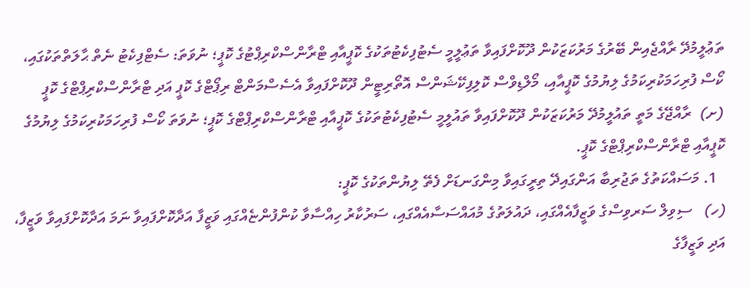ތަޢުލީމުދޭ ރާއްޖެއިން ބޭރުގެ މަރުކަޒަކުން ދޫކޮށްފައިވާ ތަޢުލީމީ ސެޓުފިކެޓުތަކުގެ ކޮޕީއާއި ޓްރާންސްކްރިޕްޓުގެ ކޮޕީ؛ ނުވަތަ: ސެޓްފިކެޓު ނެތް ޙާލަތްތަކުގައި، ކޯސް ފުރިހަމަކުރިކަމުގެ ލިޔުމުގެ ކޮޕީއާއި، މޯލްޑިވްސް ކޮލިފިކޭޝަންސް އޮތޯރިޓީން ދޫކޮށްފައިވާ އެސެސްމަންޓް ރިޕޯޓްގެ ކޮޕީ އަދި ޓްރާންސްކްރިޕްޓްގެ ކޮޕީ
(ށ)  ރާއްޖޭގެ މަތީ ތައުލީމުދޭ މަރުކަޒަކުން ދޫކޮށްފައިވާ ތައުލީމީ ސެޓުފިކެޓުތަކުގެ ކޮޕީއާއި ޓްރާންސްކްރިޕްޓްގެ ކޮޕީ؛ ނުވަތަ ކޯސް ފުރިހަމަކުރިކަމުގެ ލިޔުމުގެ ކޮޕީއާއި ޓްރާންސްކްރިޕްޓްގެ ކޮޕީ.
  1. މަސައްކަތުގެ ތަޖުރިބާ އަންގައިދޭ ތިރީގައިވާ މިންގަނޑަށް ފެތޭ ލިޔުންތަކުގެ ކޮޕީ:
(ހ)   ސިވިލް ސަރވިސްގެ ވަޒީފާއެއްގައި، ދައުލަތުގެ މުއައްސަސާއެއްގައި، ސަރުކާރު ހިއްސާވާ ކުންފުންޏެއްގައި ވަޒީފާ އަދާކޮށްފައިވާ ނަމަ އަދާކޮށްފައިވާ ވަޒީފާ، އަދި ވަޒީފާގެ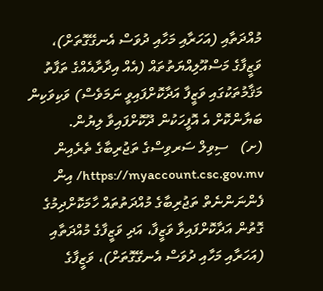މުއްދަތާއި (އަހަރާއި މަހާއި ދުވަސް އެނގޭގޮތަށް)، ވަޒީފާގެ މަސްއޫލިއްޔަތުތައް (އެއް އިދާރާއެއްގެ ތަފާތު މަޤާމުތަކުގައި ވަޒީފާ އަދާކޮށްފައިވީ ނަމަވެސް) ވަކިވަކިން ބަޔާންކޮށް އެ އޮފީހަކުން ދޫކޮށްފައިވާ ލިޔުން.
(ށ)   ސިވިލް ސަރވިސްގެ ތަޖުރިބާގެ ތެރެއިން https://myaccount.csc.gov.mv/ އިން ފެންނަންނެތް ތަޖުރިބާގެ މުއްދަތުތައް ހާމަކޮށްދިމުގެ ގޮތުން އަދާކޮށްފައިވާ ވަޒީފާ، އަދި ވަޒީފާގެ މުއްދަތާއި (އަހަރާއި މަހާއި ދުވަސް އެނގޭގޮތަށް)، ވަޒީފާގެ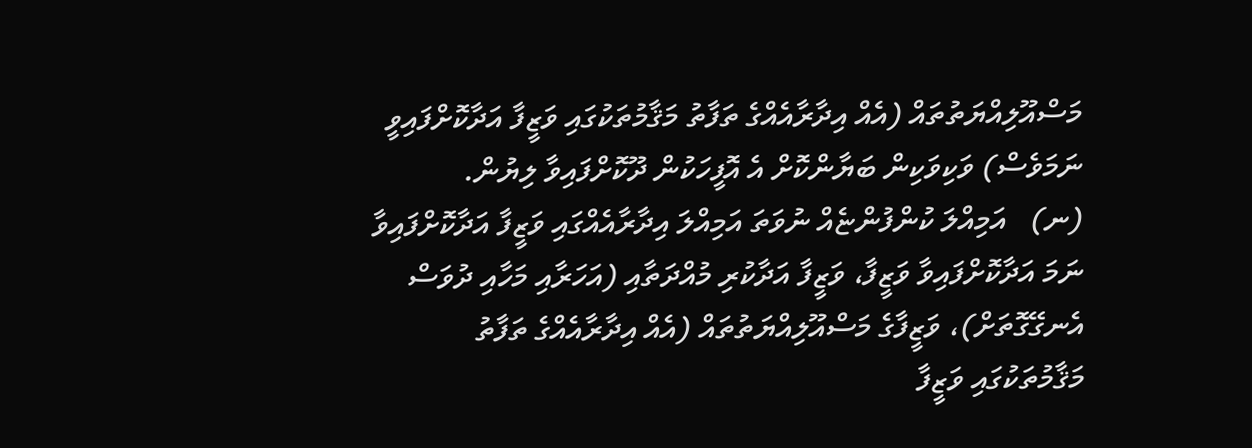މަސްއޫލިއްޔަތުތައް (އެއް އިދާރާއެއްގެ ތަފާތު މަޤާމުތަކުގައި ވަޒީފާ އަދާކޮށްފައިވީ ނަމަވެސް) ވަކިވަކިން ބަޔާންކޮށް އެ އޮފީހަކުން ދޫކޮށްފައިވާ ލިޔުން.
(ނ)   އަމިއްލަ ކުންފުންޏެއް ނުވަތަ އަމިއްލަ އިދާރާއެއްގައި ވަޒީފާ އަދާކޮށްފައިވާ ނަމަ އަދާކޮށްފައިވާ ވަޒީފާ، ވަޒީފާ އަދާކުރި މުއްދަތާއި (އަހަރާއި މަހާއި ދުވަސް އެނގޭގޮތަށް)، ވަޒީފާގެ މަސްއޫލިއްޔަތުތައް (އެއް އިދާރާއެއްގެ ތަފާތު މަޤާމުތަކުގައި ވަޒީފާ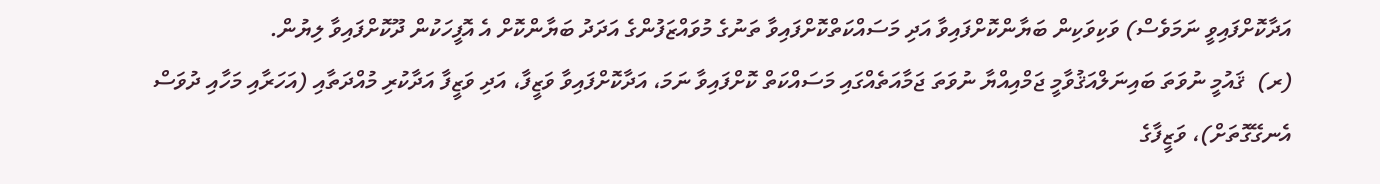އަދާކޮށްފައިވީ ނަމަވެސް) ވަކިވަކިން ބަޔާންކޮށްފައިވާ އަދި މަސައްކަތްކޮށްފައިވާ ތަނުގެ މުވައްޒަފުންގެ އަދަދު ބަޔާންކޮށް އެ އޮފީހަކުން ދޫކޮށްފައިވާ ލިޔުން.
(ރ)  ޤައުމީ ނުވަތަ ބައިނަލްއަޤުވާމީ ޖަމްއިއްޔާ ނުވަތަ ޖަމާއަތެއްގައި މަސައްކަތް ކޮށްފައިވާ ނަމަ، އަދާކޮށްފައިވާ ވަޒީފާ، އަދި ވަޒީފާ އަދާކުރި މުއްދަތާއި (އަހަރާއި މަހާއި ދުވަސް އެނގޭގޮތަށް)، ވަޒީފާގެ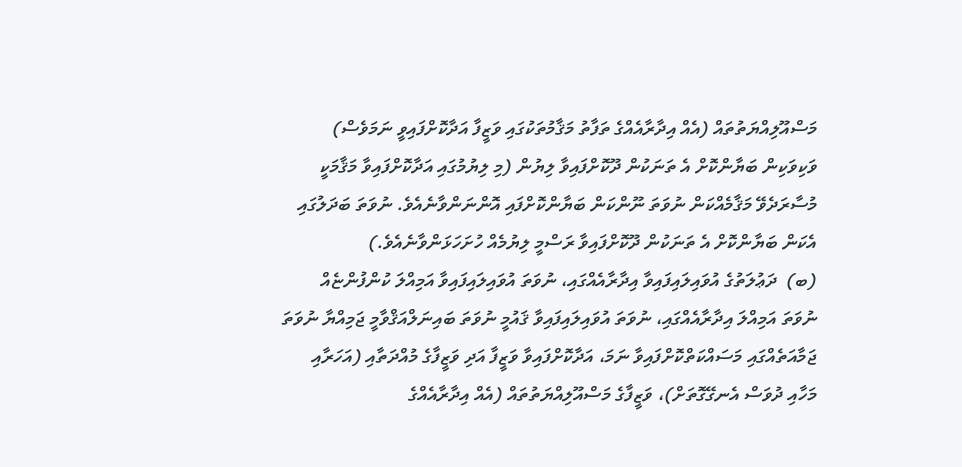މަސްއޫލިއްޔަތުތައް (އެއް އިދާރާއެއްގެ ތަފާތު މަޤާމުތަކުގައި ވަޒީފާ އަދާކޮށްފައިވީ ނަމަވެސް) ވަކިވަކިން ބަޔާންކޮށް އެ ތަނަކުން ދޫކޮށްފައިވާ ލިޔުން (މި ލިޔުމުގައި އަދާކޮށްފައިވާ މަޤާމަކީ މުސާރަދެވޭ މަޤާމެއްކަން ނުވަތަ ނޫންކަން ބަޔާންކޮށްފައި އޮންނަންވާނެއެވެ. ނުވަތަ ބަދަލުގައި އެކަން ބަޔާންކޮށް އެ ތަނަކުން ދޫކޮށްފައިވާ ރަސްމީ ލިޔުމެއް ހުށަހަޅަންވާނެއެވެ.)
(ބ)  ދަޢުލަތުގެ އުވައިލައިފައިވާ އިދާރާއެއްގައި، ނުވަތަ އުވައިލައިފައިވާ އަމިއްލަ ކުންފުންޏެއް ނުވަތަ އަމިއްލަ އިދާރާއެއްގައި، ނުވަތަ އުވައިލައިފައިވާ ޤައުމީ ނުވަތަ ބައިނަލްއަޤްވާމީ ޖަމިއްޔާ ނުވަތަ ޖަމާއަތެއްގައި މަސައްކަތްކޮށްފައިވާ ނަމަ، އަދާކޮށްފައިވާ ވަޒީފާ އަދި ވަޒީފާގެ މުއްދަތާއި (އަހަރާއި މަހާއި ދުވަސް އެނގޭގޮތަށް)، ވަޒީފާގެ މަސްއޫލިއްޔަތުތައް (އެއް އިދާރާއެއްގެ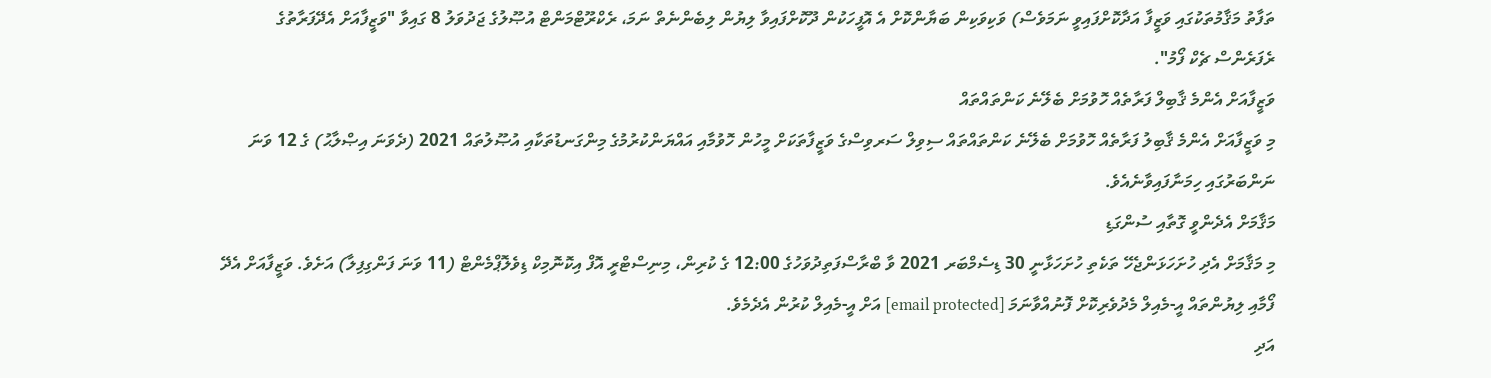ތަފާތު މަޤާމުތަކުގައި ވަޒީފާ އަދާކޮށްފައިވީ ނަމަވެސް) ވަކިވަކިން ބަޔާންކޮށް އެ އޮފީހަކުން ދޫކޮށްފައިވާ ލިޔުން ލިބެންނެތް ނަމަ، ރެކްރޫޓްމަންޓް އުޞޫލުގެ ޖަދުވަލު 8 ގައިވާ "ވަޒީފާއަށް އެދޭފަރާތުގެ ރެފަރެންސް ޗެކް ފޯމު".
ވަޒީފާއަށް އެންމެ ޤާބިލް ފަރާތެއް ހޮވުމަށް ބެލޭނެ ކަންތައްތައް
މި ވަޒީފާއަށް އެންމެ ޤާބިލު ފަރާތެއް ހޮވުމަށް ބެލޭނެ ކަންތައްތައް ސިވިލް ސަރވިސްގެ ވަޒީފާތަކަށް މީހުން ހޮވުމާއި އައްޔަންކުރުމުގެ މިންގަނޑުތަކާއި އުޞޫލުތައް 2021 (ދެވަނަ އިޞްލާޙު) ގެ 12 ވަނަ ނަންބަރުގައި ހިމަނާފައިވާނެއެވެ.
މަޤާމަށް އެދެންވީ ގޮތާއި ސުންގަޑި
މި މަޤާމަށް އެދި ހުށަހަޅަންޖެހޭ ތަކެތި ހުށަހަޅާނީ 30 ޑިސެމްބަރ 2021 ވާ ބްރާސްފަތިދުވަހުގެ 12:00 ގެ ކުރިން، މިނިސްޓްރީ އޮފް އިކޮނޮމިކް ޑިވެލޮޕްމެންޓް (11 ވަނަ ފަންގިފިލާ) އަށެވެ. ވަޒީފާއަށް އެދޭ ފޯމާއި ލިޔުންތައް އީ-މެއިލް މެދުވެރިކޮށް ފޮނުއްވާނަމަ [email protected] އަށް އީ-މެއިލް ކުރުން އެދެމެވެ.
އަދި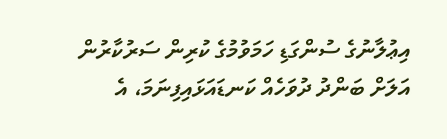އިޢުލާނުގެ ސުންގަޑި ހަމަވުމުގެ ކުރިން ސަރުކާރުން އަލަށް ބަންދު ދުވަހެއް ކަނޑައަޅައިފިނަމަ، އެ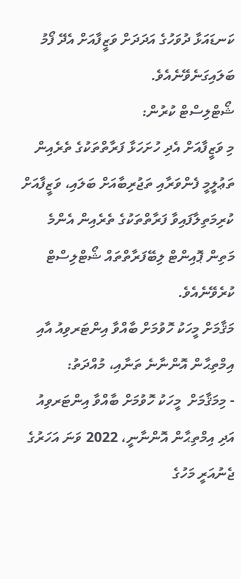ކަނޑައަޅާ ދުވަހުގެ އަދަދަށް ވަޒީފާއަށް އެދޭ ފޯމު ބަލައިގަނެވޭނެއެވެ.
ޝޯޓްލިސްޓް ކުރުން:
މި ވަޒީފާއަށް އެދި ހުށަހަޅާ ފަރާތްތަކުގެ ތެރެއިން ތަޢުލީމީ ފެންވަރާއި ތަޖުރިބާއަށް ބަލައި، ވަޒީފާއަށް ކުރިމަތިލާފައިވާ ފަރާތްތަކުގެ ތެރެއިން އެންމެ މަތިން ޕޮއިންޓް ލިބޭފަރާތްތައް ޝޯޓްލިސްޓް ކުރެވޭނެއެވެ.
މަޤާމަށް މީހަކު ހޮވުމަށް ބާއްވާ އިންޓަރވިއު އާއި އިމްތިޙާން އޮންނާނެ ތަނާއި، މުއްދަތު:
- މިމަޤާމަށް  މީހަކު ހޮވުމަށް ބާއްވާ އިންޓަރވިއު އަދި އިމްތިޙާން އޮންނާނީ، 2022 ވަނަ އަހަރުގެ ޖެނުއަރީ މަހުގެ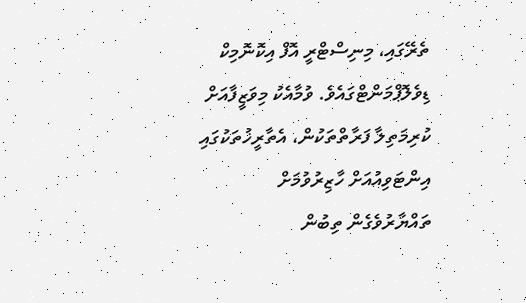ތެރޭގައި، މިނިސްޓްރީ އޮފް އިކޮނޮމިކް ޑިވެލޮޕްމަންޓްގައެވެ. ވުމާއެކު މިވަޒީފާއަށް ކުރިމަތިލާ ފަރާތްތަކުން، އެތާރީޚުތަކުގައި އިންޓަވިއުއަށް ހާޒިރުވުމަށް ތައްޔާރުވެގެން ތިބުން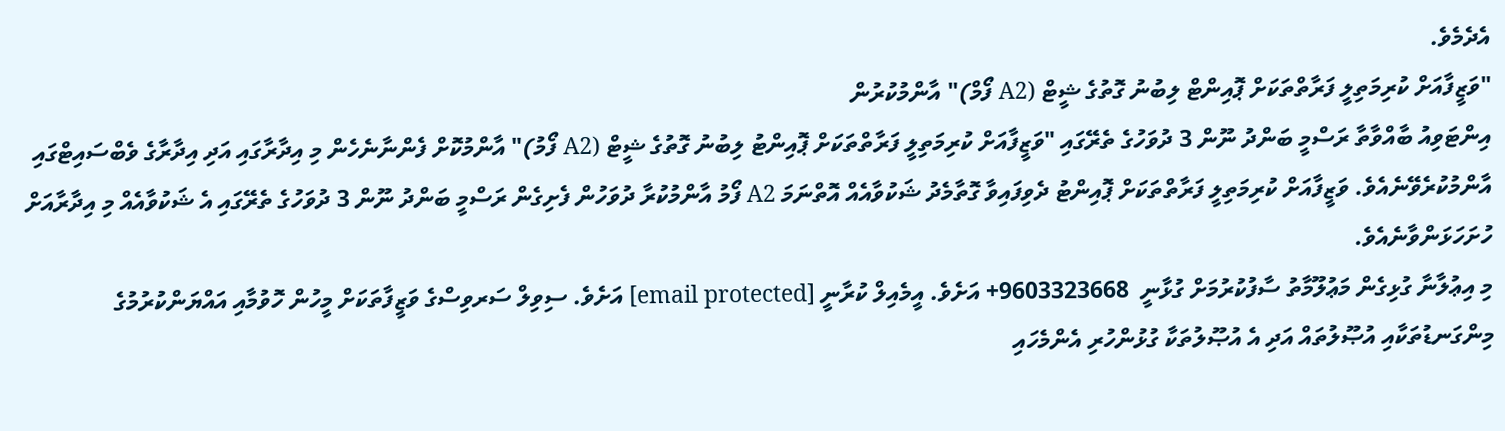އެދެމެވެ.
"ވަޒީފާއަށް ކުރިމަތިލީ ފަރާތްތަކަށް ޕޮއިންޓް ލިބުނު ގޮތުގެ ޝީޓް (A2 ފޯމް)" އާންމުކުރުން
އިންޓަވިއު ބާއްވާތާ ރަސްމީ ބަންދު ނޫން 3 ދުވަހުގެ ތެރޭގައި "ވަޒީފާއަށް ކުރިމަތިލީ ފަރާތްތަކަށް ޕޮއިންޓު ލިބުނު ގޮތުގެ ޝީޓް (A2 ފޯމު)" އާންމުކޮށް ފެންނާނެހެން މި އިދާރާގައި އަދި އިދާރާގެ ވެބްސައިޓްގައި އާންމުކުރެވޭނެއެވެ. ވަޒީފާއަށް ކުރިމަތިލީ ފަރާތްތަކަށް ޕޮއިންޓު ދެވިފައިވާ ގޮތާމެދު ޝަކުވާއެއް އޮތްނަމަ A2 ފޯމު އާންމުކުރާ ދުވަހުން ފެށިގެން ރަސްމީ ބަންދު ނޫން 3 ދުވަހުގެ ތެރޭގައި އެ ޝަކުވާއެއް މި އިދާރާއަށް ހުށަހަޅަންވާނެއެވެ.
މި އިޢުލާނާ ގުޅިގެން މަޢުލޫމާތު ސާފުކުރުމަށް ގުޅާނީ  9603323668+ އަށެވެ. އީމެއިލް ކުރާނީ [email protected] އަށެވެ. ސިވިލް ސަރވިސްގެ ވަޒީފާތަކަށް މީހުން ހޮވުމާއި އައްޔަންކުރުމުގެ މިންގަނޑުތަކާއި އުޞޫލުތައް އަދި އެ އުޞޫލުތަކާ ގުޅުންހުރި އެންމެހައި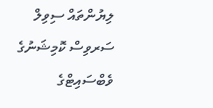ލިޔުންތައް ސިވިލް ސަރވިސް ކޮމިޝަނުގެ ވެބްސައިޓްގެ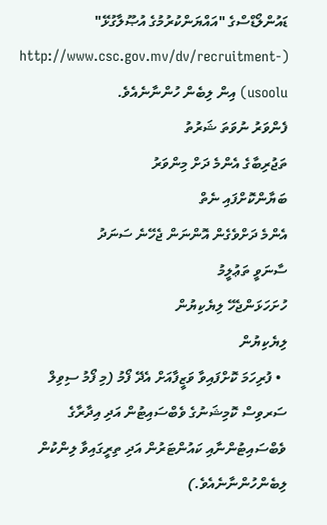ޑައުންލޯޑްސްގެ "އައްޔަންކުރުމުގެ އުޞޫލާގުޅޭ" (http://www.csc.gov.mv/dv/recruitment-usoolu) އިން ލިބެން ހުންނާނެއެވެ.
ފެންވަރު ނުވަތަ ޝަރުތު
ތަޖުރިބާގެ އެންމެ ދަށް މިންވަރު
ބަޔާންކޮށްފައި ނެތް
އެންމެ ދަށްވެގެން އޮންނަން ޖެހޭނެ ސަނަދު
ސާނަވީ ތަޢުލީމު
ހުށަހަޅަންޖެހޭ ލިޔެކިޔުން
ލިޔެކިޔުން
  • ފުރިހަމަ ކޮށްފައިވާ ވަޒީފާއަށް އެދޭ ފޯމު (މި ފޯމު ސިވިލް ސަރވިސް ކޮމިޝަނުގެ ވެބްސައިޓުން އަދި އިދާރާގެ ވެބްސައިޓުންނާއި ކައުންޓަރުން އަދި ތިރީގައިވާ ލިންކުން ލިބެންހުންނާނެއެވެ.)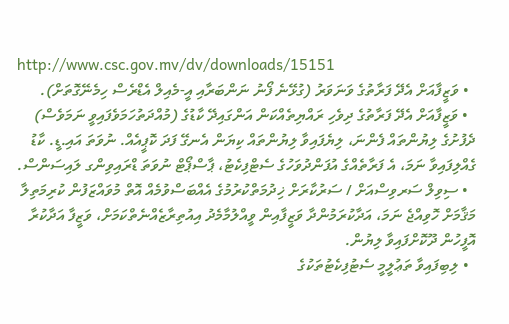http://www.csc.gov.mv/dv/downloads/15151
  • ވަޒީފާއަށް އެދޭ ފަރާތުގެ ވަނަވަރު (ގުޅޭނެ ފޯނު ނަންބަރާއި އީ-މެއިލް އެޑްރެސް ހިމެނޭގޮތަށް).
  • ވަޒީފާއަށް އެދޭ ފަރާތުގެ ދިވެހި ރައްޔިތެއްކަން އަންގައިދޭ ކާޑުގެ (މުއްދަތުހަމަވެފައިވީ ނަމަވެސް) ދެފުށުގެ ލިޔުންތައް ފެންނަ، ލިޔެފައިވާ ލިޔުންތައް ކިޔަން އެނގޭ ފަދަ ކޮޕީއެއް. ނުވަތަ އައި.ޑީ. ކާޑު ގެއްލިފައިވާ ނަމަ، އެ ފަރާތެއްގެ އުފަންދުވަހުގެ ސެޓްފިކެޓު، ޕާސްޕޯޓް ނުވަތަ ޑްރައިވިންގ ލައިސަންސް.
  • ސިވިލް ސަރވިސްއަށް / ސަރުކާރަށް ޚިދުމަތްކުރުމުގެ އެއްބަސްވުމެއް އޮތް މުވައްޒަފުން ކުރިމަތިލާ މަޤާމަށް ހޮވިއްޖެ ނަމަ، އަދާކުރަމުންދާ ވަޒީފާއިން ވީއްލުމާމެދު އިއުތިރާޒެއްނެތްކަމަށް، ވަޒީފާ އަދާކުރާ އޮފީހުން ދޫކޮށްފައިވާ ލިޔުން.
  • ލިބިފައިވާ ތަޢުލީމީ ސެޓުފިކެޓުތަކުގެ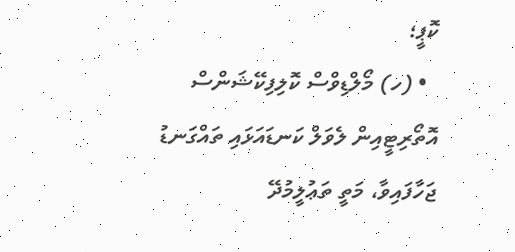ކޮޕީ؛
  • (ހ) މޯލްޑިވްސް ކޮލިފިކޭޝަންސް އޮތޯރިޓީއިން ލެވަލް ކަނޑައަޅައި ތައްގަނޑު ޖަހާފައިވާ، މަތީ ތަޢުލީމުދޭ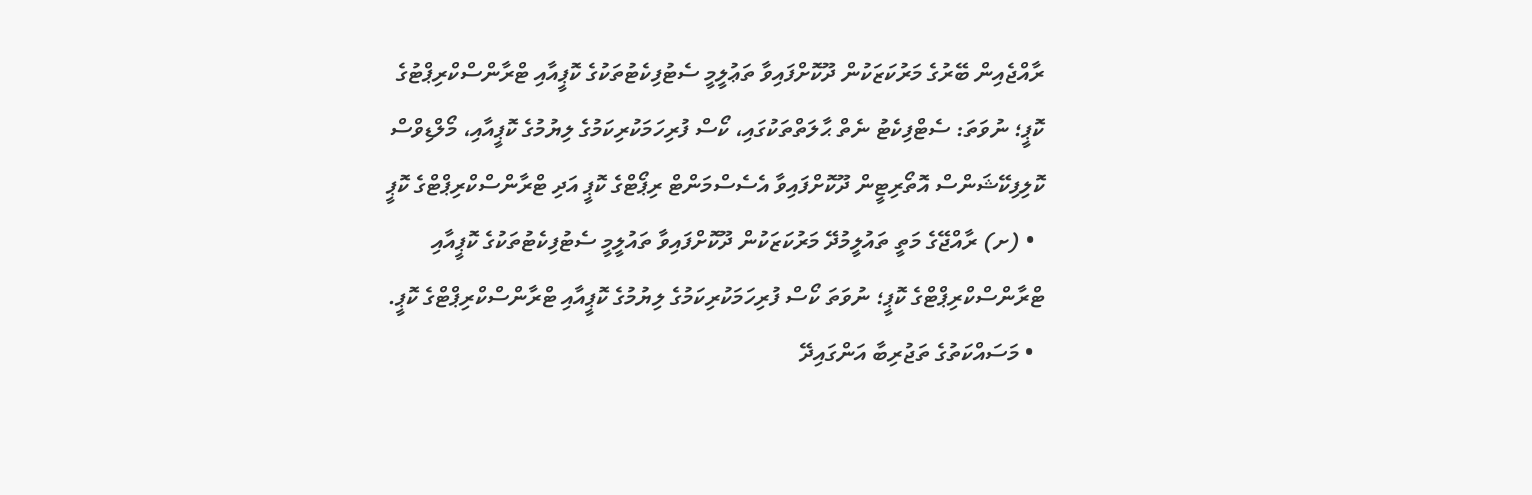ރާއްޖެއިން ބޭރުގެ މަރުކަޒަކުން ދޫކޮށްފައިވާ ތަޢުލީމީ ސެޓުފިކެޓުތަކުގެ ކޮޕީއާއި ޓްރާންސްކްރިޕްޓުގެ ކޮޕީ؛ ނުވަތަ: ސެޓްފިކެޓު ނެތް ޙާލަތްތަކުގައި، ކޯސް ފުރިހަމަކުރިކަމުގެ ލިޔުމުގެ ކޮޕީއާއި، މޯލްޑިވްސް ކޮލިފިކޭޝަންސް އޮތޯރިޓީން ދޫކޮށްފައިވާ އެސެސްމަންޓް ރިޕޯޓްގެ ކޮޕީ އަދި ޓްރާންސްކްރިޕްޓްގެ ކޮޕީ
  • (ށ) ރާއްޖޭގެ މަތީ ތައުލީމުދޭ މަރުކަޒަކުން ދޫކޮށްފައިވާ ތައުލީމީ ސެޓުފިކެޓުތަކުގެ ކޮޕީއާއި ޓްރާންސްކްރިޕްޓްގެ ކޮޕީ؛ ނުވަތަ ކޯސް ފުރިހަމަކުރިކަމުގެ ލިޔުމުގެ ކޮޕީއާއި ޓްރާންސްކްރިޕްޓްގެ ކޮޕީ.
  • މަސައްކަތުގެ ތަޖުރިބާ އަންގައިދޭ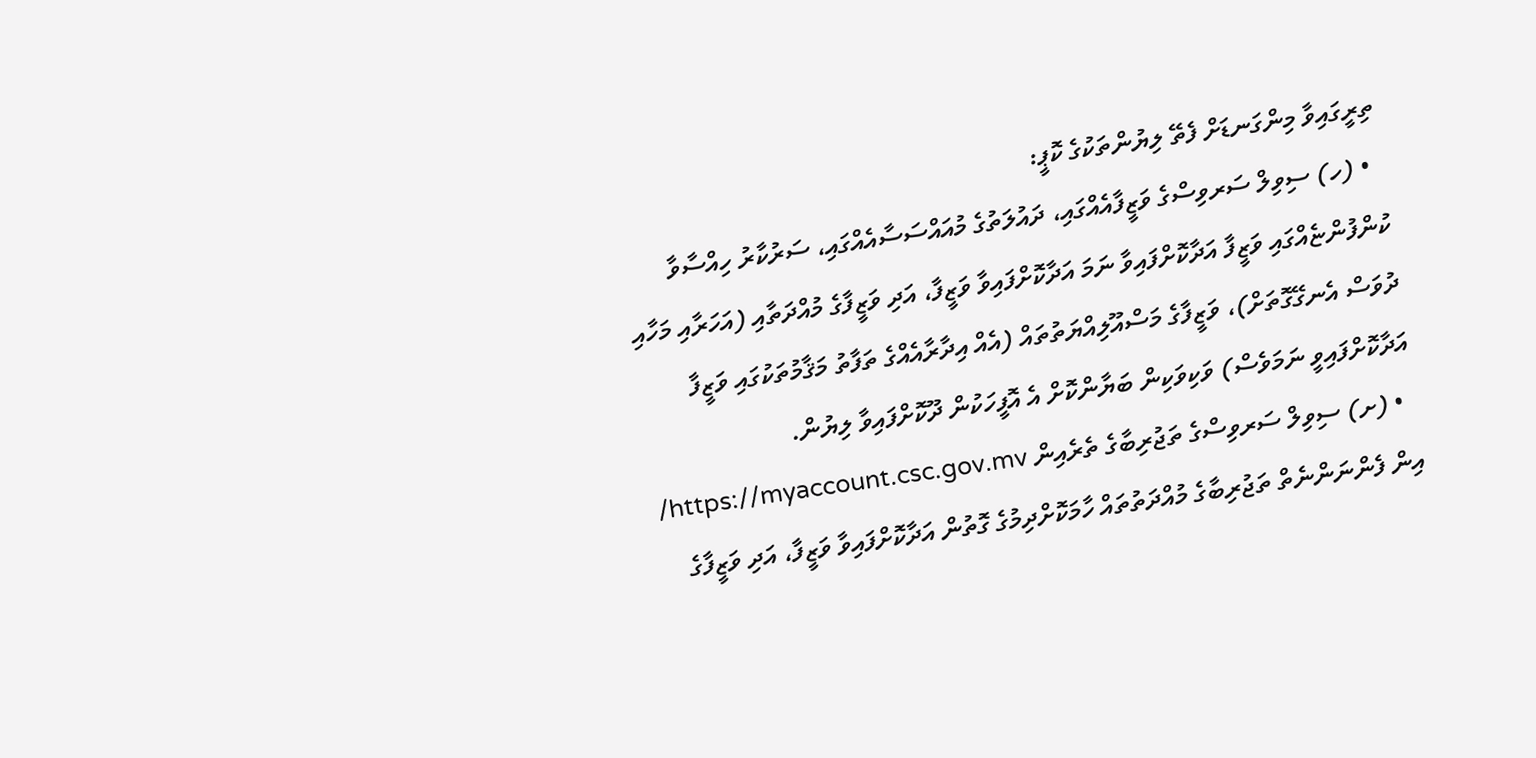ތިރީގައިވާ މިންގަނޑަށް ފެތޭ ލިޔުންތަކުގެ ކޮޕީ:
  • (ހ) ސިވިލް ސަރވިސްގެ ވަޒީފާއެއްގައި، ދައުލަތުގެ މުއައްސަސާއެއްގައި، ސަރުކާރު ހިއްސާވާ ކުންފުންޏެއްގައި ވަޒީފާ އަދާކޮށްފައިވާ ނަމަ އަދާކޮށްފައިވާ ވަޒީފާ، އަދި ވަޒީފާގެ މުއްދަތާއި (އަހަރާއި މަހާއި ދުވަސް އެނގޭގޮތަށް)، ވަޒީފާގެ މަސްއޫލިއްޔަތުތައް (އެއް އިދާރާއެއްގެ ތަފާތު މަޤާމުތަކުގައި ވަޒީފާ އަދާކޮށްފައިވީ ނަމަވެސް) ވަކިވަކިން ބަޔާންކޮށް އެ އޮފީހަކުން ދޫކޮށްފައިވާ ލިޔުން.
  • (ށ) ސިވިލް ސަރވިސްގެ ތަޖުރިބާގެ ތެރެއިން https://myaccount.csc.gov.mv/ އިން ފެންނަންނެތް ތަޖުރިބާގެ މުއްދަތުތައް ހާމަކޮށްދިމުގެ ގޮތުން އަދާކޮށްފައިވާ ވަޒީފާ، އަދި ވަޒީފާގެ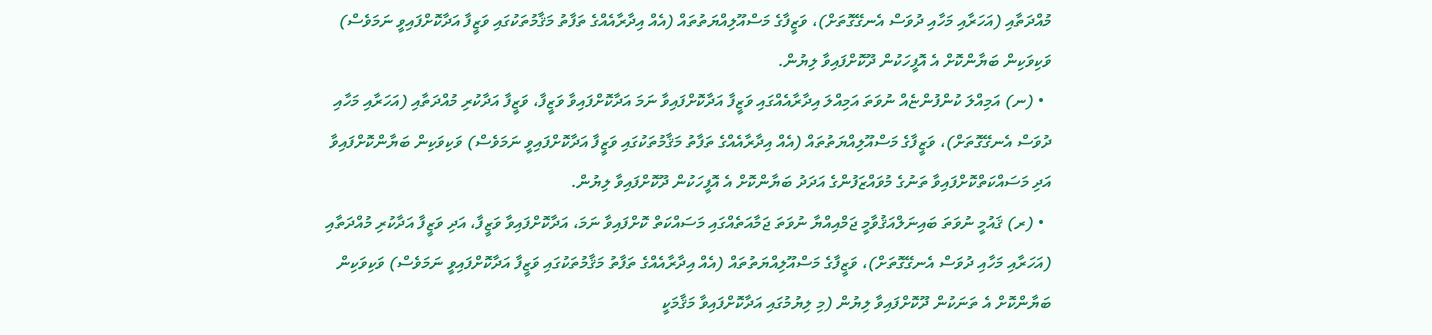މުއްދަތާއި (އަހަރާއި މަހާއި ދުވަސް އެނގޭގޮތަށް)، ވަޒީފާގެ މަސްއޫލިއްޔަތުތައް (އެއް އިދާރާއެއްގެ ތަފާތު މަޤާމުތަކުގައި ވަޒީފާ އަދާކޮށްފައިވީ ނަމަވެސް) ވަކިވަކިން ބަޔާންކޮށް އެ އޮފީހަކުން ދޫކޮށްފައިވާ ލިޔުން.
  • (ނ) އަމިއްލަ ކުންފުންޏެއް ނުވަތަ އަމިއްލަ އިދާރާއެއްގައި ވަޒީފާ އަދާކޮށްފައިވާ ނަމަ އަދާކޮށްފައިވާ ވަޒީފާ، ވަޒީފާ އަދާކުރި މުއްދަތާއި (އަހަރާއި މަހާއި ދުވަސް އެނގޭގޮތަށް)، ވަޒީފާގެ މަސްއޫލިއްޔަތުތައް (އެއް އިދާރާއެއްގެ ތަފާތު މަޤާމުތަކުގައި ވަޒީފާ އަދާކޮށްފައިވީ ނަމަވެސް) ވަކިވަކިން ބަޔާންކޮށްފައިވާ އަދި މަސައްކަތްކޮށްފައިވާ ތަނުގެ މުވައްޒަފުންގެ އަދަދު ބަޔާންކޮށް އެ އޮފީހަކުން ދޫކޮށްފައިވާ ލިޔުން.
  • (ރ) ޤައުމީ ނުވަތަ ބައިނަލްއަޤުވާމީ ޖަމްއިއްޔާ ނުވަތަ ޖަމާއަތެއްގައި މަސައްކަތް ކޮށްފައިވާ ނަމަ، އަދާކޮށްފައިވާ ވަޒީފާ، އަދި ވަޒީފާ އަދާކުރި މުއްދަތާއި (އަހަރާއި މަހާއި ދުވަސް އެނގޭގޮތަށް)، ވަޒީފާގެ މަސްއޫލިއްޔަތުތައް (އެއް އިދާރާއެއްގެ ތަފާތު މަޤާމުތަކުގައި ވަޒީފާ އަދާކޮށްފައިވީ ނަމަވެސް) ވަކިވަކިން ބަޔާންކޮށް އެ ތަނަކުން ދޫކޮށްފައިވާ ލިޔުން (މި ލިޔުމުގައި އަދާކޮށްފައިވާ މަޤާމަކީ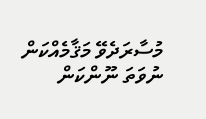މުސާރަދެވޭ މަޤާމެއްކަން ނުވަތަ ނޫންކަން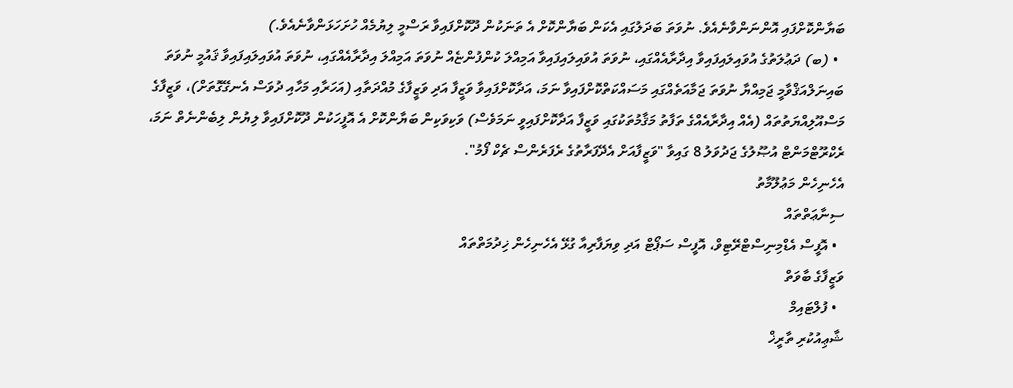ބަޔާންކޮށްފައި އޮންނަންވާނެއެވެ. ނުވަތަ ބަދަލުގައި އެކަން ބަޔާންކޮށް އެ ތަނަކުން ދޫކޮށްފައިވާ ރަސްމީ ލިޔުމެއް ހުށަހަޅަންވާނެއެވެ.)
  • (ބ) ދަޢުލަތުގެ އުވައިލައިފައިވާ އިދާރާއެއްގައި، ނުވަތަ އުވައިލައިފައިވާ އަމިއްލަ ކުންފުންޏެއް ނުވަތަ އަމިއްލަ އިދާރާއެއްގައި، ނުވަތަ އުވައިލައިފައިވާ ޤައުމީ ނުވަތަ ބައިނަލްއަޤްވާމީ ޖަމިއްޔާ ނުވަތަ ޖަމާއަތެއްގައި މަސައްކަތްކޮށްފައިވާ ނަމަ، އަދާކޮށްފައިވާ ވަޒީފާ އަދި ވަޒީފާގެ މުއްދަތާއި (އަހަރާއި މަހާއި ދުވަސް އެނގޭގޮތަށް)، ވަޒީފާގެ މަސްއޫލިއްޔަތުތައް (އެއް އިދާރާއެއްގެ ތަފާތު މަޤާމުތަކުގައި ވަޒީފާ އަދާކޮށްފައިވީ ނަމަވެސް) ވަކިވަކިން ބަޔާންކޮށް އެ އޮފީހަކުން ދޫކޮށްފައިވާ ލިޔުން ލިބެންނެތް ނަމަ، ރެކްރޫޓްމަންޓް އުޞޫލުގެ ޖަދުވަލު 8 ގައިވާ "ވަޒީފާއަށް އެދޭފަރާތުގެ ރެފަރެންސް ޗެކް ފޯމު".
އެހެނިހެން މަޢުލޫމާތު
ސިނާޢަތްތައް
  • އޮފީސް އެޑްމިނިސްޓްރޭޓިވް، އޮފީސް ސަޕޯޓް އަދި ވިޔަފާރިއާ ގުޅޭ އެހެނިހެން ޚިދުމަތްތައް
ވަޒީފާގެ ބާވަތް
  • ފުލްޓައިމް
ޝާޢިއުކުރި ތާރީޚް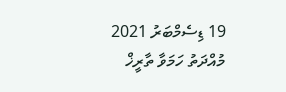19 ޑިސެމްބަރު 2021
މުއްދަތު ހަމަވާ ތާރީޚް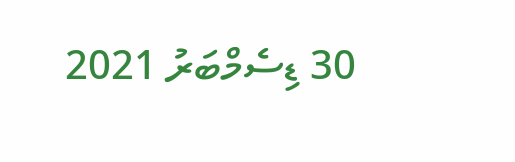30 ޑިސެމްބަރު 2021